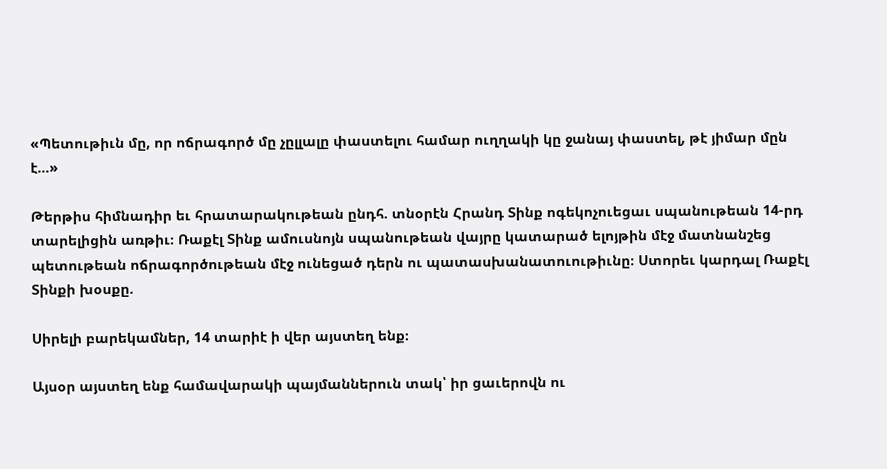«Պետութիւն մը, որ ոճրագործ մը չըլլալը փաստելու համար ուղղակի կը ջանայ փաստել, թէ յիմար մըն է…»

Թերթիս հիմնադիր եւ հրատարակութեան ընդհ. տնօրէն Հրանդ Տինք ոգեկոչուեցաւ սպանութեան 14-րդ տարելիցին առթիւ։ Ռաքէլ Տինք ամուսնոյն սպանութեան վայրը կատարած ելոյթին մէջ մատնանշեց պետութեան ոճրագործութեան մէջ ունեցած դերն ու պատասխանատուութիւնը։ Ստորեւ կարդալ Ռաքէլ Տինքի խօսքը.

Սիրելի բարեկամներ, 14 տարիէ ի վեր այստեղ ենք։

Այսօր այստեղ ենք համավարակի պայմաններուն տակ՝ իր ցաւերովն ու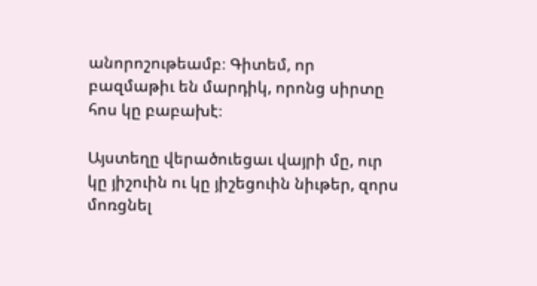անորոշութեամբ։ Գիտեմ, որ բազմաթիւ են մարդիկ, որոնց սիրտը հոս կը բաբախէ։

Այստեղը վերածուեցաւ վայրի մը, ուր կը յիշուին ու կը յիշեցուին նիւթեր, զորս մոռցնել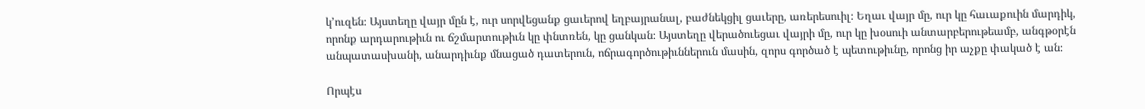կ՚ուզեն։ Այստեղը վայր մըն է, ուր սորվեցանք ցաւերով եղբայրանալ, բաժնեկցիլ ցաւերը, առերեսուիլ։ Եղաւ վայր մը, ուր կը հաւաքուին մարդիկ, որոնք արդարութիւն ու ճշմարտութիւն կը փնտռեն, կը ցանկան։ Այստեղը վերածուեցաւ վայրի մը, ուր կը խօսուի անտարբերութեամբ, անգթօրէն անպատասխանի, անարդիւնք մնացած դատերուն, ոճրագործութիւններուն մասին, զորս գործած է պետութիւնը, որոնց իր աչքը փակած է ան։

Որպէս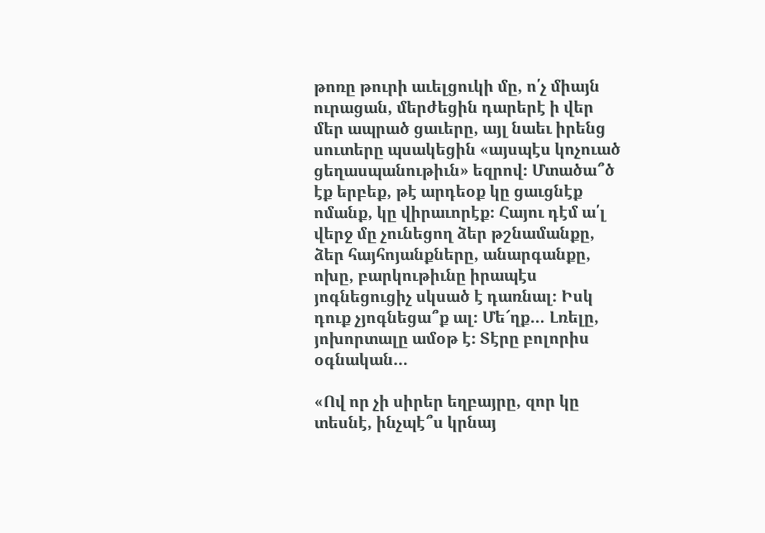թոռը թուրի աւելցուկի մը, ո՛չ միայն ուրացան, մերժեցին դարերէ ի վեր մեր ապրած ցաւերը, այլ նաեւ իրենց սուտերը պսակեցին «այսպէս կոչուած ցեղասպանութիւն» եզրով։ Մտածա՞ծ էք երբեք, թէ արդեօք կը ցաւցնէք ոմանք, կը վիրաւորէք։ Հայու դէմ ա՛լ վերջ մը չունեցող ձեր թշնամանքը, ձեր հայհոյանքները, անարգանքը, ոխը, բարկութիւնը իրապէս յոգնեցուցիչ սկսած է դառնալ։ Իսկ դուք չյոգնեցա՞ք ալ։ Մե՜ղք… Լռելը, յոխորտալը ամօթ է։ Տէրը բոլորիս օգնական…

«Ով որ չի սիրեր եղբայրը, զոր կը տեսնէ, ինչպէ՞ս կրնայ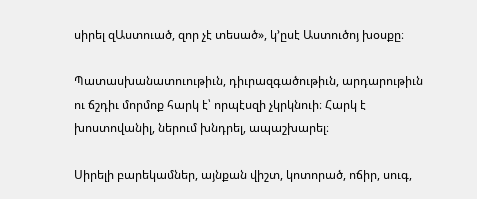սիրել զԱստուած, զոր չէ տեսած», կ՚ըսէ Աստուծոյ խօսքը։

Պատասխանատուութիւն, դիւրազգածութիւն, արդարութիւն ու ճշդիւ մորմոք հարկ է՝ որպէսզի չկրկնուի։ Հարկ է խոստովանիլ, ներում խնդրել, ապաշխարել։

Սիրելի բարեկամներ, այնքան վիշտ, կոտորած, ոճիր, սուգ,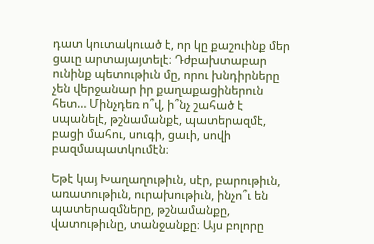դատ կուտակուած է, որ կը քաշուինք մեր ցաւը արտայայտելէ։ Դժբախտաբար ունինք պետութիւն մը, որու խնդիրները չեն վերջանար իր քաղաքացիներուն հետ… Մինչդեռ ո՞վ, ի՞նչ շահած է սպանելէ, թշնամանքէ, պատերազմէ, բացի մահու, սուգի, ցաւի, սովի բազմապատկումէն։

Եթէ կայ Խաղաղութիւն, սէր, բարութիւն, առատութիւն, ուրախութիւն, ինչո՞ւ են պատերազմները, թշնամանքը, վատութիւնը, տանջանքը։ Այս բոլորը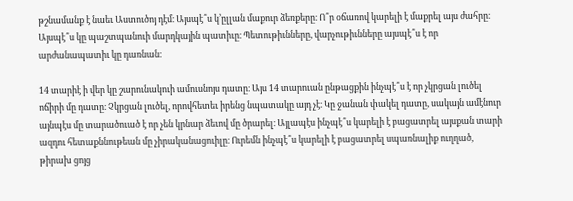թշնամանք է նաեւ Աստուծոյ դէմ։ Այսպէ՞ս կ՚ըլլան մաքուր ձեռքերը։ Ո՞ր օճառով կարելի է մաքրել այս ժահրը։ Այսպէ՞ս կը պաշտպանուի մարդկային պատիւը։ Պետութիւնները, վարչութիւնները այսպէ՞ս է որ արժանապատիւ կը դառնան։

14 տարիէ ի վեր կը շարունակուի ամուսնոյս դատը։ Այս 14 տարուան ընթացքին ինչպէ՞ս է որ չկրցան լուծել ոճիրի մը դատը։ Չկրցան լուծել, որովհետեւ իրենց նպատակը այդ չէ։ Կը ջանան փակել դատը, սակայն ամէնուր այնպէս մը տարածուած է որ չեն կրնար ձեւով մը ծրարել։ Այլապէս ինչպէ՞ս կարելի է բացատրել այսքան տարի ազդու հետաքննութեան մը չիրականացուիլը։ Ուրեմն ինչպէ՞ս կարելի է բացատրել սպառնալիք ուղղած, թիրախ ցոյց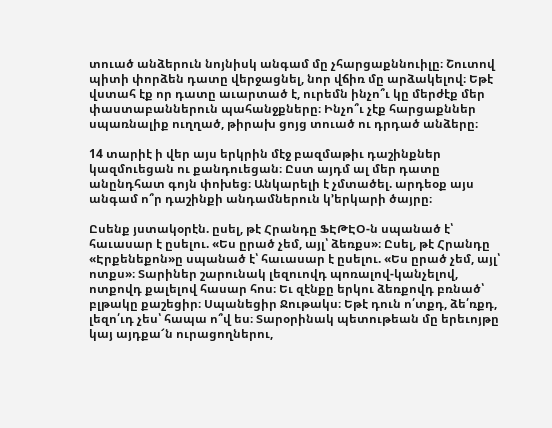տուած անձերուն նոյնիսկ անգամ մը չհարցաքննուիլը։ Շուտով պիտի փորձեն դատը վերջացնել, նոր վճիռ մը արձակելով։ Եթէ վստահ էք որ դատը աւարտած է, ուրեմն ինչո՞ւ կը մերժէք մեր փաստաբաններուն պահանջքները։ Ինչո՞ւ չէք հարցաքններ սպառնալիք ուղղած, թիրախ ցոյց տուած ու դրդած անձերը։

14 տարիէ ի վեր այս երկրին մէջ բազմաթիւ դաշինքներ կազմուեցան ու քանդուեցան։ Ըստ այդմ ալ մեր դատը անընդհատ գոյն փոխեց։ Անկարելի է չմտածել. արդեօք այս անգամ ո՞ր դաշինքի անդամներուն կ՚երկարի ծայրը։

Ըսենք յստակօրէն. ըսել, թէ Հրանդը ՖԷԹԷՕ-ն սպանած է՝ հաւասար է ըսելու. «Ես ըրած չեմ, այլ՝ ձեռքս»։ Ըսել, թէ Հրանդը «Էրքենեքոն»ը սպանած է՝ հաւասար է ըսելու. «Ես ըրած չեմ, այլ՝ ոտքս»։ Տարիներ շարունակ լեզուովդ պոռալով-կանչելով, ոտքովդ քալելով հասար հոս։ Եւ զէնքը երկու ձեռքովդ բռնած՝ բլթակը քաշեցիր։ Սպանեցիր Ջութակս։ Եթէ դուն ո՛տքդ, ձե՛ռքդ, լեզո՛ւդ չես՝ հապա ո՞վ ես։ Տարօրինակ պետութեան մը երեւոյթը կայ այդքա՜ն ուրացողներու,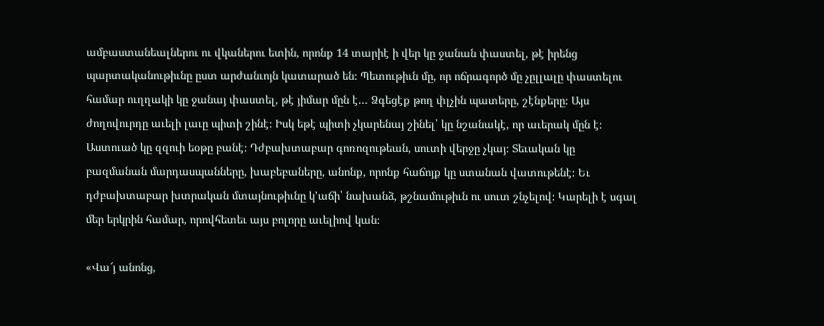ամբաստանեալներու ու վկաներու ետին, որոնք 14 տարիէ ի վեր կը ջանան փաստել, թէ իրենց պարտականութիւնը ըստ արժանւոյն կատարած են։ Պետութիւն մը, որ ոճրագործ մը չըլլալը փաստելու համար ուղղակի կը ջանայ փաստել, թէ յիմար մըն է… Ձգեցէք թող փլչին պատերը, շէնքերը։ Այս ժողովուրդը աւելի լաւը պիտի շինէ։ Իսկ եթէ պիտի չկարենայ շինել՝ կը նշանակէ, որ աւերակ մըն է։
Աստուած կը զզուի եօթը բանէ։ Դժբախտաբար գոռոզութեան, սուտի վերջը չկայ։ Տեւական կը բազմանան մարդասպանները, խաբեբաները, անոնք, որոնք հաճոյք կը ստանան վատութենէ։ Եւ դժբախտաբար խտրական մտայնութիւնը կ՚աճի՝ նախանձ, թշնամութիւն ու սուտ շնչելով։ Կարելի է սգալ մեր երկրին համար, որովհետեւ այս բոլորը աւելիով կան։

«Վա՜յ անոնց,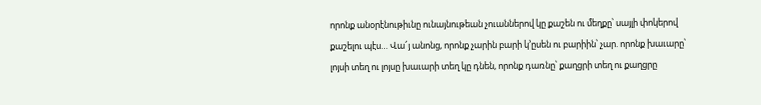որոնք անօրէնութիւնը ունայնութեան չուաններով կը քաշեն ու մեղքը՝ սայլի փոկերով քաշելու պէս… Վա՜յ անոնց, որոնք չարին բարի կ’ըսեն ու բարիին՝ չար. որոնք խաւարը՝ լոյսի տեղ ու լոյսը խաւարի տեղ կը դնեն, որոնք դառնը՝ քաղցրի տեղ ու քաղցրը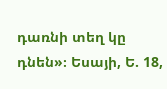դառնի տեղ կը դնեն»։ Եսայի, Ե. 18,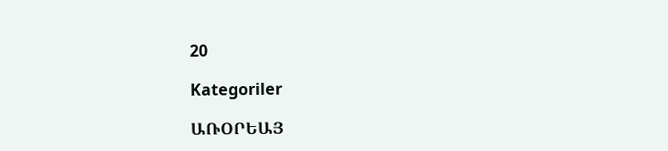20

Kategoriler

ԱՌՕՐԵԱՅ